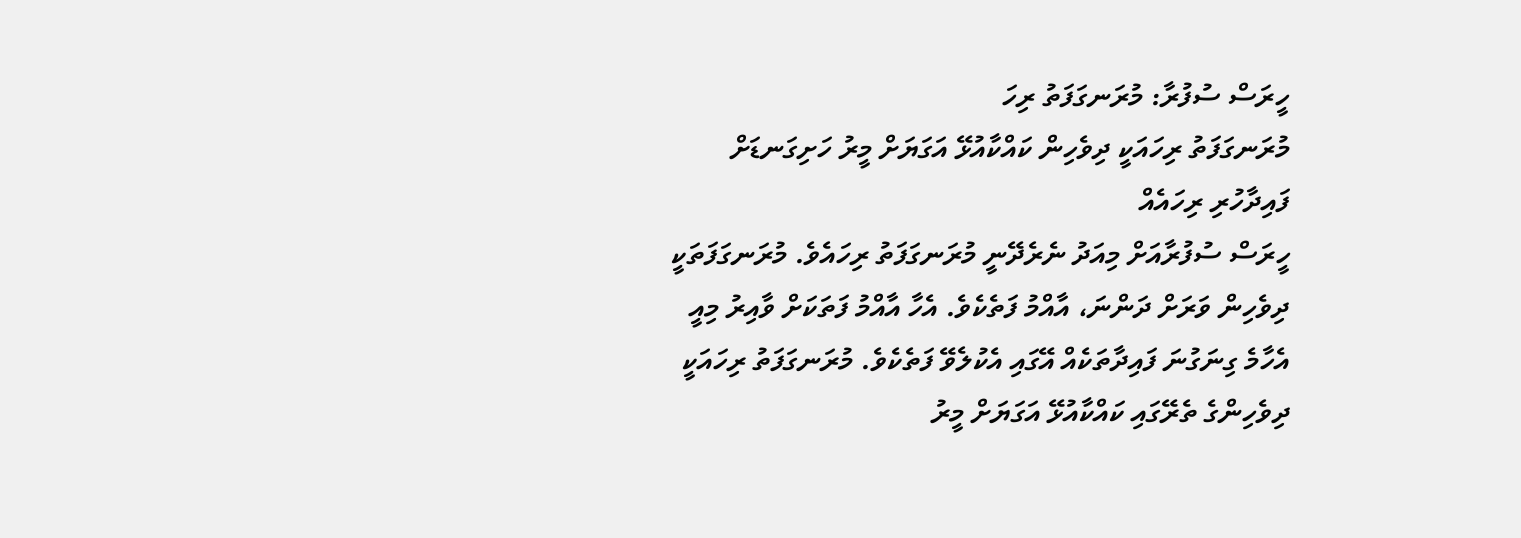ހީރަސް ސުފުރާ: މުރަނގަފަތު ރިހަ
މުރަނގަފަތު ރިހައަކީ ދިވެހިން ކައްކާއުޅޭ އަގަޔަށް މީރު ހަށިގަނޑަށް ފައިދާހުރި ރިހައެއް
ހީރަސް ސުފުރާއަށް މިއަދު ނެރެދޭނީ މުރަނގަފަތު ރިހައެވެ. މުރަނގަފަތަކީ ދިވެހިން ވަރަށް ދަންނަ، އާއްމު ފަތެކެވެ. އެހާ އާއްމު ފަތަކަށް ވާއިރު މިއީ އެހާމެ ގިނަގުނަ ފައިދާތަކެއް އޭގައި އެކުލެވޭ ފަތެކެވެ. މުރަނގަފަތު ރިހައަކީ ދިވެހިންގެ ތެރޭގައި ކައްކާއުޅޭ އަގަޔަށް މީރު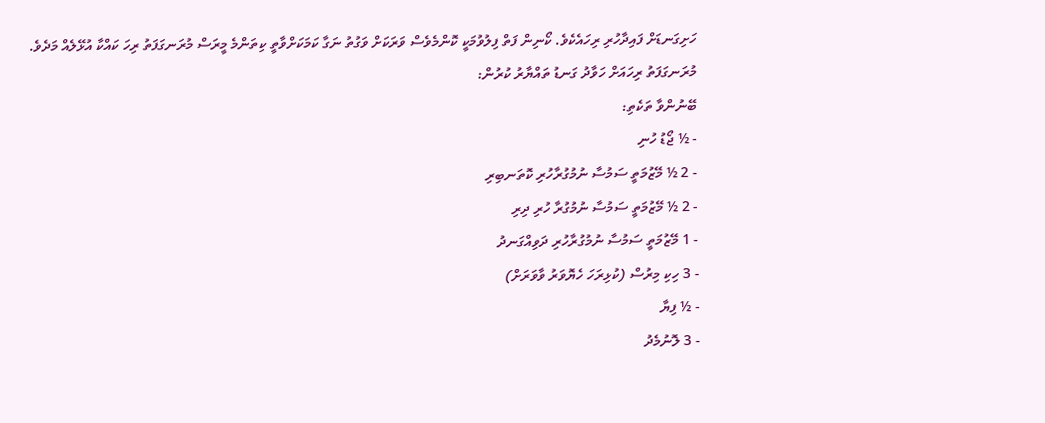ހަށިގަނޑަށް ފައިދާހުރި ރިހައެކެވެ. ކޯނިން ފަތް ފިލުވުމަކީ ކޮންމެވެސް ވަރަކަށް ވަގުތު ނަގާ ކަމަކަށްވާތީ ކިތަންމެ މީރަސް މުރަނގަފަތު ރިހަ ކައްކާ އުޅޭލެއް މަދެވެ.
މުރަނގަފަތު ރިހައަށް ހަވާދު ގަނޑު ތައްޔާރު ކުރުން:
ބޭނުންވާ ތަކެތި:
- ½ ޖޯޑު ހުނި
- 2 ½ މޭޒުމަތީ ސަމުސާ ނުމުގުރާހުރި ކޮތަނބިރި
- 2 ½ މޭޒުމަތީ ސަމުސާ ނުމުގުރާ ހުރި ދިރި
- 1 މޭޒުމަތީ ސަމުސާ ނުމުގުރާހުރި ދަވިއްގަނދު
- 3 ހިކި މިރުސް (ކުޅިރަހަ ހެޔޮވަރު ވާވަރަށް)
- ½ ފިޔާ
- 3 ލޮނުމެދު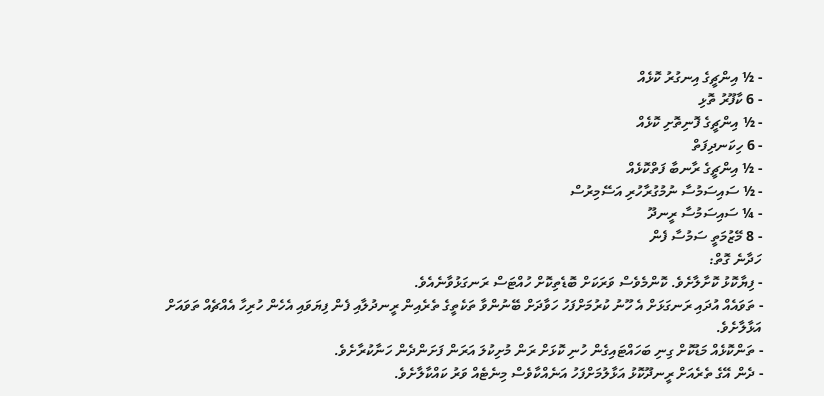- ½ އިންޗީގެ އިނގުރު ކޮޅެއް
- 6 ކާފޫރު ތޮޅި
- ½ އިންޗީގެ ފޮނިތޮށި ކޮޅެއް
- 6 ހިކަނދިފަތް
- ½ އިންޗީގެ ރާނބާ ފަތްކޮޅެއް
- ½ ސައިސަމުސާ ނުމުގުރާހުރި އަސޭމިރުސް
- ¼ ސައިސަމުސާ ރީނދޫ
- 8 މޭޒުމަތީ ސަމުސާ ފެން
ހަދާނެ ގޮތް:
- ފިޔާކޮޅު ކޮށާލާށެވެ. ކޮންމެވެސް ވަރަކަށް ބޮޑެތިކޮށް ހުއްޓަސް ރަނގަޅުވާނެއެވެ.
- ތަވައެއް އުދައި ރަނގަޅަށް އެ ހޫނު ކުރުމަށްފަހު ހަވާދަށް ބޭނުންވާ ތަކެތީގެ ތެރެއިން ރީނދުލާއި ފެން ފިޔަވައި އެހެން ހުރިހާ އެއްޗެއް ތަވައަށް އަޅާލާށެވެ.
- ތަންކޮޅެއް މަޑުކޮށް ގިނި ބަހައްޓައިގެން ހުނި ކޮޅަށް ރަން މުށިކުލަ އަރަން ފަށަންދެން ހަނާކުރާށެވެ.
- ދެން އޭގެ ތެރެއަށް ރީނދޫކޮޅު އަޅާލުމަށްފަހު އަނެއްކާވެސް މިނެޓެއް ވަރު ކައްކާލާށެވެ.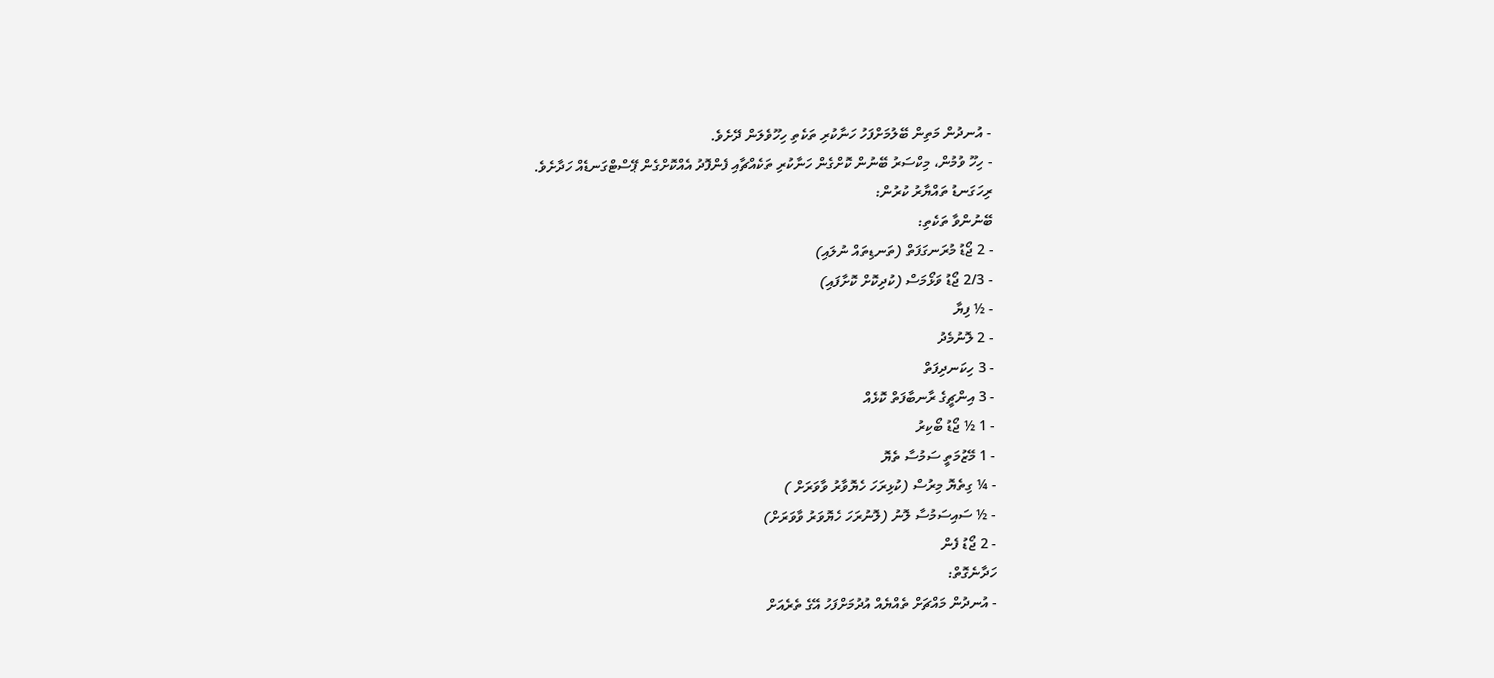- އުނދުން މަތިން ބޭލުމަށްފަހު ހަނާކުރި ތަކެތި ހިހޫވެލަން ދޭށެވެ.
- ހިހޫ ވުމުން، މިކްސަރު ބޭނުން ކޮށްގެން ހަނާކުރި ތަކެއްޗާއި ފެންފޮދު އެއްކޮށްގެން ޕޭސްޓްގަނޑެއް ހަދާށެވެ.
ރިހަގަނޑު ތައްޔާރު ކުރުން:
ބޭނުންވާ ތަކެތި:
- 2 ޖޯޑު މުރަނގަފަތް (ތަނޑިތައް ނުލައި)
- 2/3 ޖޯޑު ވަޅޯމަސް (ކުދިކޮށް ކޮށާފައި)
- ½ ފިޔާ
- 2 ލޮނުމެދު
- 3 ހިކަނދިފަތް
- 3 އިންޗީގެ ރާނބާފަތް ކޮޅެއް
- 1 ½ ޖޯޑު ބޯކިރު
- 1 މޭޒުމަތީ ސަމުސާ ތެޔޮ
- ¼ ގިތެޔޮ މިރުސް (ކުޅިރަހަ ހެޔޮވާރު ވާވަރަށް )
- ½ ސައިސަމުސާ ލޮނު (ލޮނުރަހަ ހެޔޮވަރު ވާވަރަށް)
- 2 ޖޯޑު ފެން
ހަދާނެގޮތް:
- އުނދުން މައްޗަށް ތެއްޔެއް އުދުމަށްފަހު އޭގެ ތެރެއަށް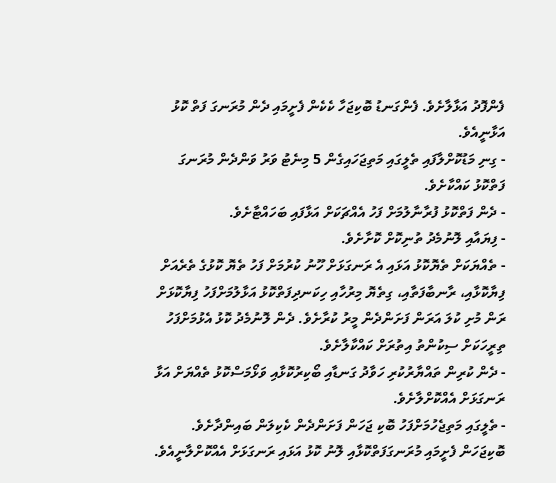ފެންފޮދު އަޅާލާށެވެ. ފެންގަނޑު ބޮކިޖަހާ ކެކެން ފެށީމައި ދެން މުރަނގަ ފަތް ކޮޅު އަޅާނީއެވެ.
- ގިނި މަޑުކޮށްލާފައި ތެލީގައި މަތިޖަހައިގެން 5 މިނެޓު ވަރު ވަންދެން މުރަނގަ ފަތްކޮޅު ކައްކާށެވެ.
- ދެން ފަތްކޮޅު ފުރާނާލުމަށް ފަހު އެއްޗަކަށް އަޅާފައި ބަހައްޓާށެވެ.
- ފިޔައާއި ލޮނުމެދު ތުނިކޮށް ކޮށާށެވެ.
- ތެއްޔަކަށް ތެޔޮކޮޅު އަޅައި އެ ރަނގަޅަށް ހޫނު ކުރުމަށް ފަހު ތެޔޮ ކޮޅުގެ ތެރެއަށް ފިޔާކޮޅާއި، ރާނބާފަތާއި، ގިތެޔޮ މިރުހާއި ހިކަނދިފަތްކޮޅު އަޅާލުމަށްފަހު ފިޔާކޮޅަށް ރަން މުށި ކުލަ އަރަން ފަށަންދެން މީރު ކުރާށެވެ. ދެން ލޮނުމެދު ކޮޅު އެޅުމަށްފަހު ތިރީހަކަށް ސިކުންތު އިތުރަށް ކައްކާލާށެވެ.
- ދެން ކުރިން ތައްޔާރުކުރި ހަވާދު ގަނޑާއި ބޯކިރުކޮޅާއި ވަޅޯމަސްކޮޅު ތެއްޔަށް އަޅާ ރަނގަޅަށް އެއްކޮށްލާށެވެ.
- ތެލީގައި މަތިޖެހުމަށްފަހު ބޮކި ޖަހަން ފަށަންދެން ކެކިލަން ބައިންދާށެވެ. ބޮކިޖަހަން ފެށީމައި މުރަނގަފަތްކޮޅާއި ލޮނު ކޮޅު އަޅައި ރަނގަޅަށް އެއްކޮށްލާނީއެވެ.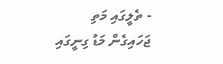- ތެލީގައި މަތި ޖަހައިގެން މަޑު ގިނީގައި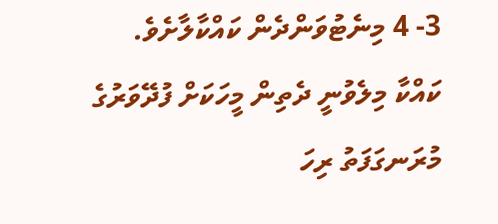3- 4 މިނެޓުވަންދެން ކައްކާލާށެވެ.
ކައްކާ މިލެވުނީ ދެތިން މީހަކަށް ފުދޭވަރުގެ މުރަނގަފަތު ރިހަ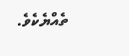ތެއްޔެކެވެ.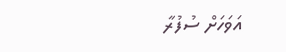އަވަހަށް ސުފުރާ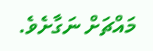މައްޗަށް ނަގާށެވެ.